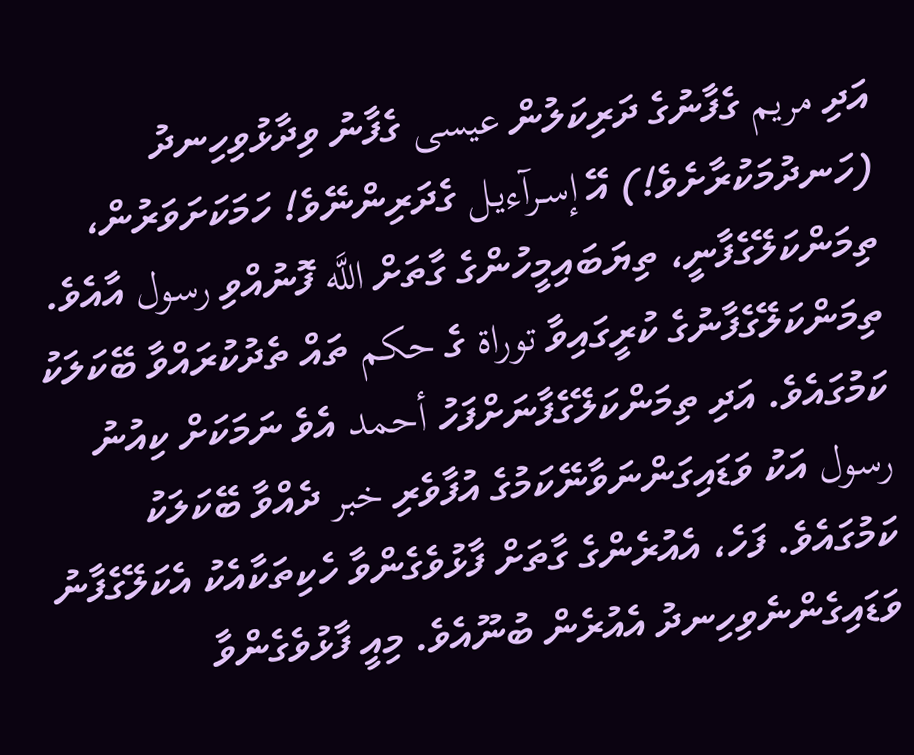އަދި مريم ގެފާނުގެ ދަރިކަލުން عيسى ގެފާނު ވިދާޅުވިހިނދު (ހަނދުމަކުރާށެވެ!) އޭ إسـرآءيـل ގެދަރިންނޭވެ! ހަމަކަށަވަރުން، ތިމަންކަލޭގެފާނީ، ތިޔަބައިމީހުންގެ ގާތަށް اللَّه ފޮނުއްވި رسول އާއެވެ. ތިމަންކަލޭގެފާނުގެ ކުރީގައިވާ توراة ގެ حكم ތައް ތެދުކުރައްވާ ބޭކަލަކު ކަމުގައެވެ. އަދި ތިމަންކަލޭގެފާނަށްފަހު أحمد އެވެ ނަމަކަށް ކިއުނު رسول އަކު ވަޑައިގަންނަވާނޭކަމުގެ އުފާވެރި خبر ދެއްވާ ބޭކަލަކު ކަމުގައެވެ. ފަހެ، އެއުރެންގެ ގާތަށް ފާޅުވެގެންވާ ހެކިތަކާއެކު އެކަލޭގެފާނު ވަޑައިގެންނެވިހިނދު އެއުރެން ބުނޫއެވެ. މިއީ ފާޅުވެގެންވާ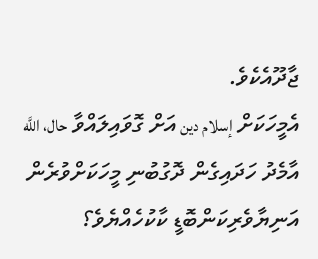ޖާދޫއެކެވެ.
އެމީހަކަށް إسلام دين އަށް ގޮވައިލައްވާ حال، اللَّه އާމެދު ހަދައިގެން ދޮގުބުނި މީހަކަށްވުރެން އަނިޔާވެރިކަންބޮޑީ ކާކުހެއްޔެވެ؟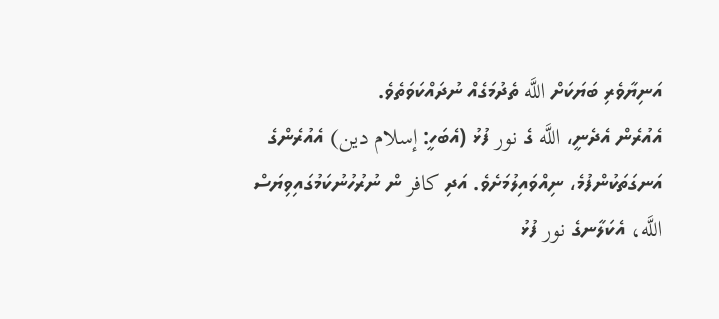އަނިޔާވެރި ބަޔަކަށް اللَّه ތެދުމަގެއް ނުދައްކަވަތެވެ.
އެއުރެން އެދެނީ، اللَّه ގެ نور ފުޅު (އެބަހީ: إسلام دين) އެއުރެންގެ އަނގަތަކުންފުމެ، ނިއްވައިލުމަށެވެ. އަދި كافر ން ނުރުހުނުކަމުގައިވިޔަސް اللَّه، އެކަލާނގެ نور ފުޅު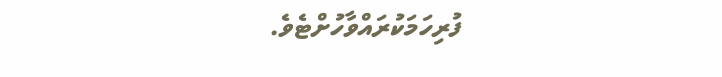ފުރިހަމަކުރައްވާހުށްޓެވެ.